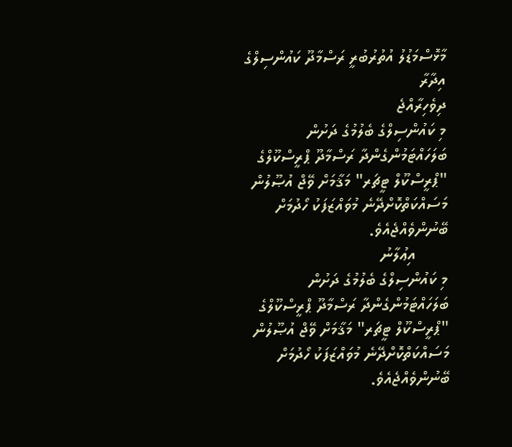މާޅޮސްމަޑުލު އުތުރުބުރީ ރަސްމާދޫ ކައުންސިލްގެ އިދާރާ
ދިވެހިރާއްޖެ
މި ކައުންސިލްގެ ބެލުމުގެ ދަށުން ބަލަހައްޓަމުންގެންދާ ރަސްމާދޫ ޕްރީސްކޫލްގެ "ޕްރީސްކޫލް ޓީޗަރ" މަޤާމަށް ވޭޖް އުޞޫލުން މަސައްކަތްކޮށްދޭނެ މުވައްޒަފަކު ހޯދުމަށް ބޭނުންވެއްޖެއެވެ.
       އިޢުލާނު
މި ކައުންސިލްގެ ބެލުމުގެ ދަށުން ބަލަހައްޓަމުންގެންދާ ރަސްމާދޫ ޕްރީސްކޫލްގެ "ޕްރީސްކޫލް ޓީޗަރ" މަޤާމަށް ވޭޖް އުޞޫލުން މަސައްކަތްކޮށްދޭނެ މުވައްޒަފަކު ހޯދުމަށް ބޭނުންވެއްޖެއެވެ.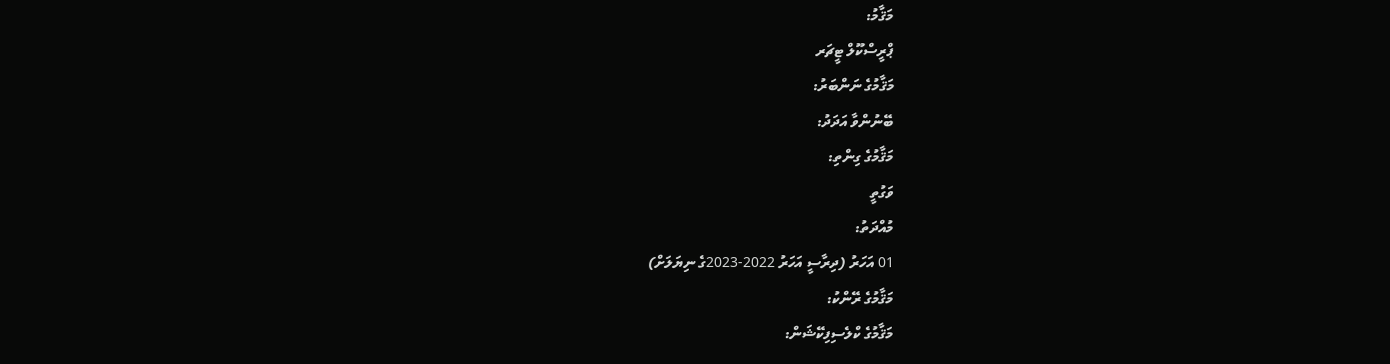މަޤާމު:
ޕްރީސްކޫލް ޓީޗަރ
މަޤާމުގެ ނަންބަރު:
ބޭނުންވާ އަދަދު:
މަޤާމުގެ ގިންތި:
ވަގުތީ
މުއްދަތު:
01 އަހަރު (ދިރާސީ އަހަރު 2022-2023ގެ ނިޔަލަށް)
މަޤާމުގެ ރޭންކު:
މަޤާމުގެ ކްލެސިފިކޭޝަން: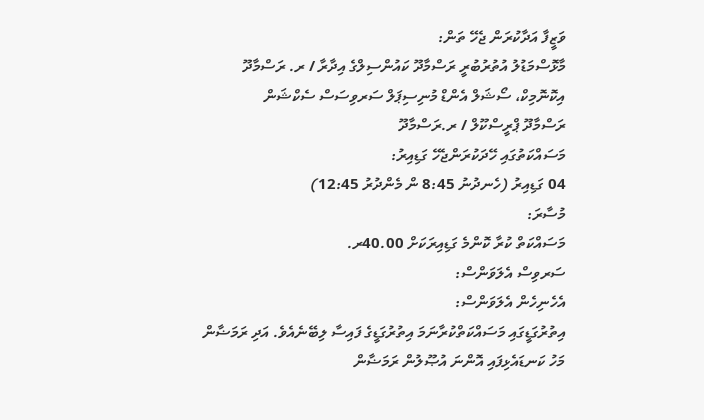ވަޒީފާ އަދާކުރަން ޖެހޭ ތަން:
މާޅޮސްމަޑުލު އުތުރުބުރީ ރަސްމާދޫ ކައުންސިލްގެ އިދާރާ / ރ. ރަސްމާދޫ
އިކޮނޮމިކް، ސޯޝަލް އެންޑް މުނިސިޕަލް ސަރވިސަސް ސެކްޝަން
ރަސްމާދޫ ޕްރީސްކޫލް / ރ.ރަސްމާދޫ
މަސައްކަތުގައި ހޭދަކުރަންޖެހޭ ގަޑިއިރު:
04 ގަޑިއިރު (ހެނދުނު 8:45 ން މެންދުރު 12:45)
މުސާރަ:
މަސައްކަތް ކުރާ ކޮންމެ ގަޑިއިރަކަށް 40.00ރ.
ސަރވިސް އެލަވަންސް:
އެހެނިހެން އެލަވަންސް:
އިތުރުގަޑީގައި މަސައްކަތްކުރާނަމަ އިތުރުގަޑީގެ ފައިސާ ލިބޭނެއެވެ. އަދި ރަމަޟާން މަހު ކަނޑައެޅިފައި އޮންނަ އުޞޫލުން ރަމަޟާން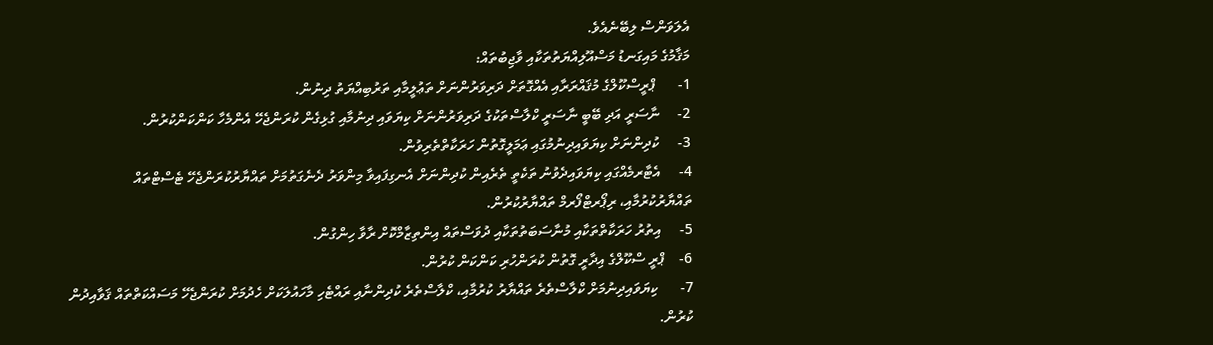އެލަވަންސް ލިބޭނެއެވެ.
މަޤާމުގެ މައިގަނޑު މަސްއޫލިއްޔަތުތަކާއި ވާޖިބުތައް:
1-      ޕްރީސްކޫލްގެ މުޤައްރަރާއި އެއްގޮތަށް ދަރިވަރުންނަށް ތަޢުލީމާއި ތަރުބިއްޔަތު ދިނުން.
2-     ނާސަރީ އަދި ބޭބީ ނާސަރީ ކްލާސްތަކުގެ ދަރިވަރުންނަށް ކިޔަވައި ދިނުމާއި ގުޅިގެން ކުރަންޖެހޭ އެންމެހާ ކަންކަންކުރުން.
3-     ކުދިންނަށް ކިޔަވައިދިނުމުގައި ޢަމަލީގޮތުން ހަރަކާތްތެރިވުން.
4-     އެޓާރމެއްގައި ކިޔަވައިދެވުނު ތަކެތީ ތެރެއިން ކުދިންނަށް އެނގިފައިވާ މިންވަރު ދެނެގަތުމަށް ތައްޔާރުކުރަންޖެހޭ ޓެސްޓްތައް ތައްޔާރުކުރުމާއި، ރިޕޯރޓްފޯރމް ތައްޔާރުކުރުން.
5-     އިތުރު ހަރަކާތްތަކާއި މުނާސަބަތުތަކާއި ދުވަސްތައް އިންތިޒާމްކޮށް ރާވާ ހިންގުން.
6-    ޕްރީ ސްކޫލްގެ އިދާރީ ގޮތުން ކުރަންހުރި ކަންކަން ކުރުން.
7-      ކިޔަވައިދިނުމަށް ކްލާސްތެރެ ތައްޔާރު ކުރުމާއި، ކްލާސްތެރެ ކުދިންނާއި ރައްޓެހި މާހައުލަކަށް ހެދުމަށް ކުރަންޖެހޭ މަސައްކަތްތައް ޤަވާއިދުން ކުރުން.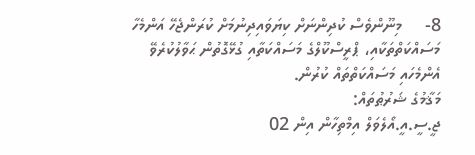8-     މިނޫންވެސް ކުދިންނަށް ކިޔަވައިދިނުމަށް ކުރަންޖެހޭ އަންމެހާ މަސައްކަތްތަކާއި، ޕްރީސްކޫލްގެ މަސައްކަތާއި ގުޅޭގޮތުން ޙަވާލުކުރެވޭ  އެންމެހައި މަސައްކަތްތައް ކުރުން.
މަޤާމުގެ ޝަރުޠުތައް:
ޖީ.ސީ.އީ.އޯލެވަލް އިމްތިހާން އިން 02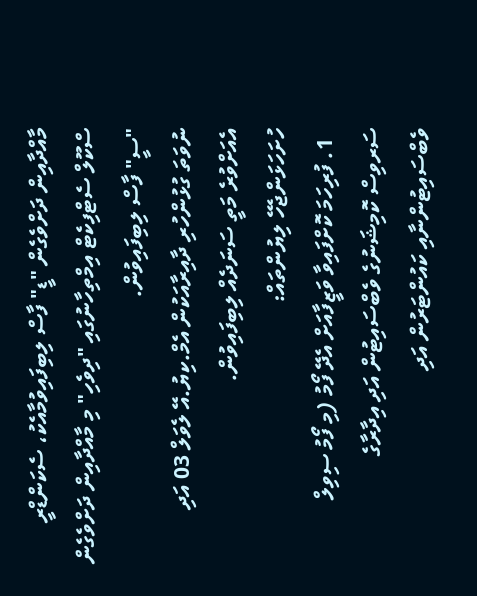މާއްދާއިން ދަށްވެގެން "ޑީ" ފާސް ލިބިފައިވުމާއެކު، ސެކަންޑްރީ ސްކޫލް ސެޓްފިކެޓް އިމްތިހާނުގައި "ދިވެހި" މި މާއްދާއިން ދަށްވެގެން "ސީ" ފާސް ލިބިފައިވުން.
ނުވަތަ ގުޅުންހުރި ދާއިރާއަކުން އެމް.ކިޔު.އޭ ލެވަލް 03 އަދި އެއަށްވުރެ މަތީ ސަނަދެއް ލިބިފައިވުން.
ހުށަހަޅަންޖެހޭ ލިޔުންތައް:
  1. ފުރިހަމަ ކޮށްފައިވާ ވަޒީފާއަށް އެދޭ ފޯމު (މި ފޯމު ސިވިލް ސަރވިސް ކޮމިޝަނުގެ ވެބްސައިޓުން އަދި އިދާރާގެ ވެބްސައިޓުންނާއި ކައުންޓަރުން އަދި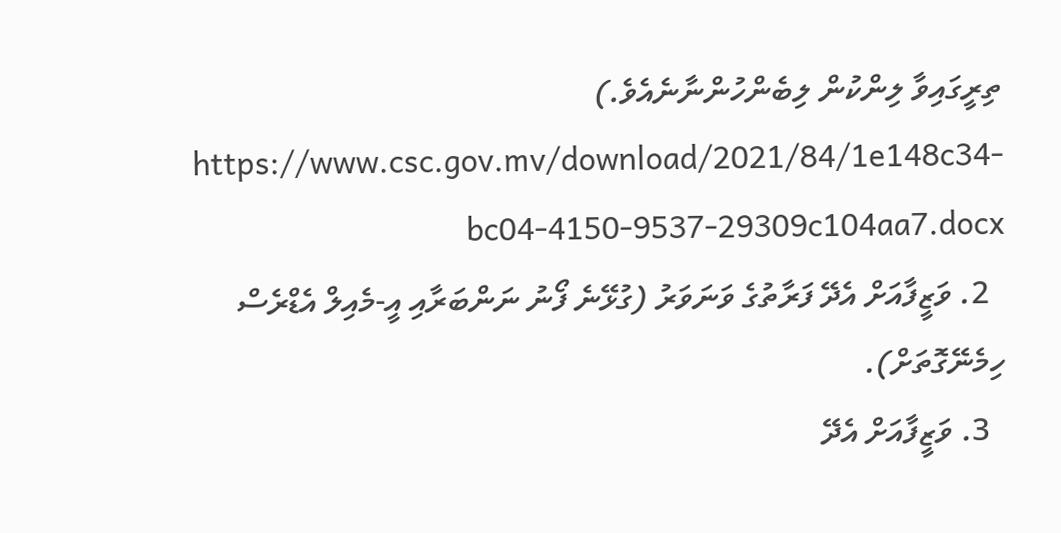ތިރީގައިވާ ލިންކުން ލިބެންހުންނާނެއެވެ.)  https://www.csc.gov.mv/download/2021/84/1e148c34-bc04-4150-9537-29309c104aa7.docx
  2. ވަޒީފާއަށް އެދޭ ފަރާތުގެ ވަނަވަރު (ގުޅޭނެ ފޯނު ނަންބަރާއި އީ-މެއިލް އެޑްރެސް ހިމެނޭގޮތަށް).
  3. ވަޒީފާއަށް އެދޭ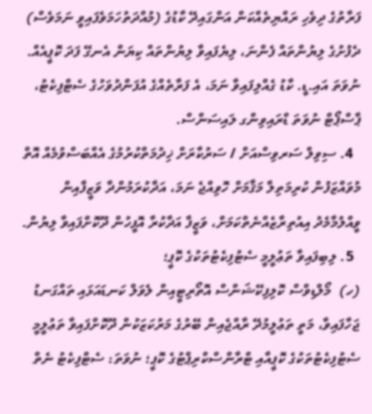ފަރާތުގެ ދިވެހި ރައްޔިތެއްކަން އަންގައިދޭ ކާޑުގެ (މުއްދަތުހަމަވެފައިވީ ނަމަވެސް) ދެފުށުގެ ލިޔުންތައް ފެންނަ، ލިޔެފައިވާ ލިޔުންތައް ކިޔަން އެނގޭ ފަދަ ކޮޕީއެއް. ނުވަތަ އައި.ޑީ. ކާޑު ގެއްލިފައިވާ ނަމަ، އެ ފަރާތެއްގެ އުފަންދުވަހުގެ ސެޓްފިކެޓު، ޕާސްޕޯޓް ނުވަތަ ޑްރައިވިންގ ލައިސަންސް.
  4. ސިވިލް ސަރވިސްއަށް / ސަރުކާރަށް ޚިދުމަތްކުރުމުގެ އެއްބަސްވުމެއް އޮތް މުވައްޒަފުން ކުރިމަތިލާ މަޤާމަށް ހޮވިއްޖެ ނަމަ، އަދާކުރަމުންދާ ވަޒީފާއިން ވީއްލުމާމެދު އިއުތިރާޒެއްނެތްކަމަށް، ވަޒީފާ އަދާކުރާ އޮފީހުން ދޫކޮށްފައިވާ ލިޔުން.
  5. ލިބިފައިވާ ތަޢުލީމީ ސެޓުފިކެޓުތަކުގެ ކޮޕީ؛
(ހ)  މޯލްޑިވްސް ކޮލިފިކޭޝަންސް އޮތޯރިޓީއިން ލެވަލް ކަނޑައަޅައި ތައްގަނޑު ޖަހާފައިވާ، މަތީ ތަޢުލީމުދޭ ރާއްޖެއިން ބޭރުގެ މަރުކަޒަކުން ދޫކޮށްފައިވާ ތަޢުލީމީ ސެޓުފިކެޓުތަކުގެ ކޮޕީއާއި ޓްރާންސްކްރިޕްޓުގެ ކޮޕީ؛ ނުވަތަ: ސެޓްފިކެޓު ނެތް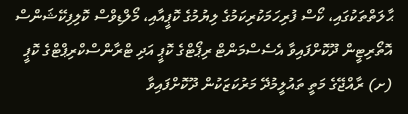ޙާލަތްތަކުގައި، ކޯސް ފުރިހަމަކުރިކަމުގެ ލިޔުމުގެ ކޮޕީއާއި، މޯލްޑިވްސް ކޮލިފިކޭޝަންސް އޮތޯރިޓީން ދޫކޮށްފައިވާ އެސެސްމަންޓް ރިޕޯޓްގެ ކޮޕީ އަދި ޓްރާންސްކްރިޕްޓްގެ ކޮޕީ
(ށ) ރާއްޖޭގެ މަތީ ތައުލީމުދޭ މަރުކަޒަކުން ދޫކޮށްފައިވާ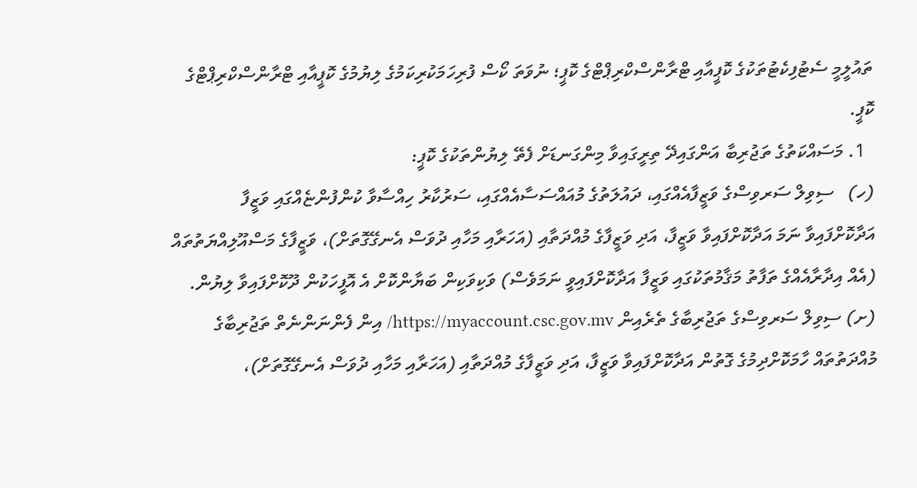ތައުލީމީ ސެޓުފިކެޓުތަކުގެ ކޮޕީއާއި ޓްރާންސްކްރިޕްޓްގެ ކޮޕީ؛ ނުވަތަ ކޯސް ފުރިހަމަކުރިކަމުގެ ލިޔުމުގެ ކޮޕީއާއި ޓްރާންސްކްރިޕްޓްގެ ކޮޕީ.
  1. މަސައްކަތުގެ ތަޖުރިބާ އަންގައިދޭ ތިރީގައިވާ މިންގަނޑަށް ފެތޭ ލިޔުންތަކުގެ ކޮޕީ:
(ހ)   ސިވިލް ސަރވިސްގެ ވަޒީފާއެއްގައި، ދައުލަތުގެ މުއައްސަސާއެއްގައި، ސަރުކާރު ހިއްސާވާ ކުންފުންޏެއްގައި ވަޒީފާ އަދާކޮށްފައިވާ ނަމަ އަދާކޮށްފައިވާ ވަޒީފާ، އަދި ވަޒީފާގެ މުއްދަތާއި (އަހަރާއި މަހާއި ދުވަސް އެނގޭގޮތަށް)، ވަޒީފާގެ މަސްއޫލިއްޔަތުތައް (އެއް އިދާރާއެއްގެ ތަފާތު މަޤާމުތަކުގައި ވަޒީފާ އަދާކޮށްފައިވީ ނަމަވެސް) ވަކިވަކިން ބަޔާންކޮށް އެ އޮފީހަކުން ދޫކޮށްފައިވާ ލިޔުން.
(ށ) ސިވިލް ސަރވިސްގެ ތަޖުރިބާގެ ތެރެއިން https://myaccount.csc.gov.mv/ އިން ފެންނަންނެތް ތަޖުރިބާގެ މުއްދަތުތައް ހާމަކޮށްދިމުގެ ގޮތުން އަދާކޮށްފައިވާ ވަޒީފާ، އަދި ވަޒީފާގެ މުއްދަތާއި (އަހަރާއި މަހާއި ދުވަސް އެނގޭގޮތަށް)،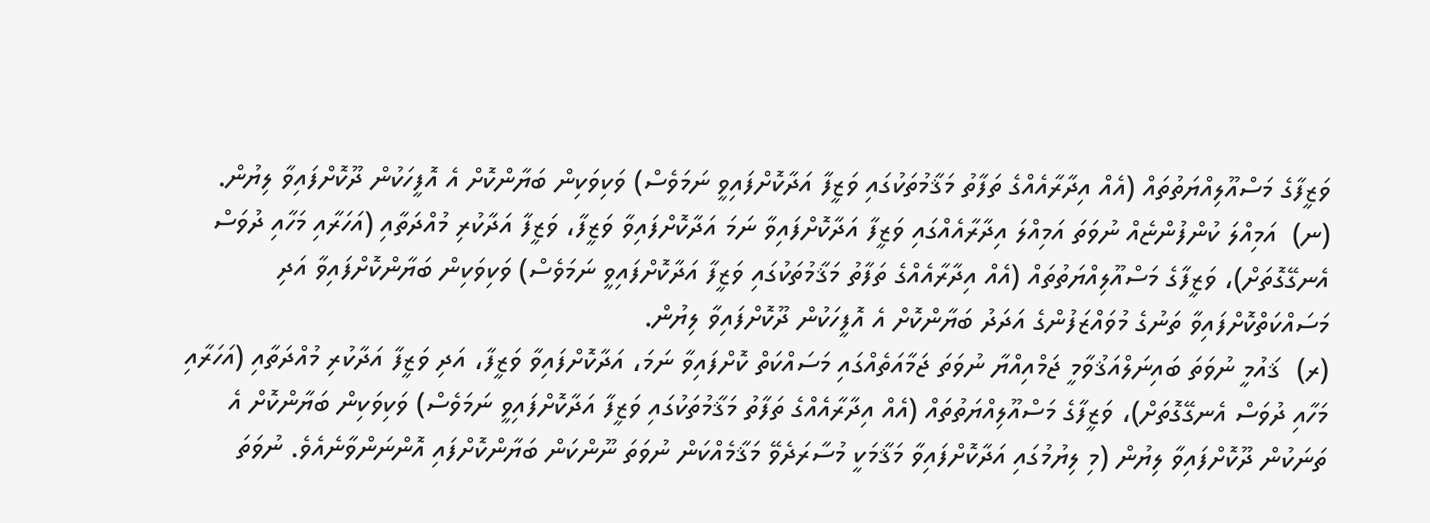ވަޒީފާގެ މަސްއޫލިއްޔަތުތައް (އެއް އިދާރާއެއްގެ ތަފާތު މަޤާމުތަކުގައި ވަޒީފާ އަދާކޮށްފައިވީ ނަމަވެސް) ވަކިވަކިން ބަޔާންކޮށް އެ އޮފީހަކުން ދޫކޮށްފައިވާ ލިޔުން.
(ނ)  އަމިއްލަ ކުންފުންޏެއް ނުވަތަ އަމިއްލަ އިދާރާއެއްގައި ވަޒީފާ އަދާކޮށްފައިވާ ނަމަ އަދާކޮށްފައިވާ ވަޒީފާ، ވަޒީފާ އަދާކުރި މުއްދަތާއި (އަހަރާއި މަހާއި ދުވަސް އެނގޭގޮތަށް)، ވަޒީފާގެ މަސްއޫލިއްޔަތުތައް (އެއް އިދާރާއެއްގެ ތަފާތު މަޤާމުތަކުގައި ވަޒީފާ އަދާކޮށްފައިވީ ނަމަވެސް) ވަކިވަކިން ބަޔާންކޮށްފައިވާ އަދި މަސައްކަތްކޮށްފައިވާ ތަނުގެ މުވައްޒަފުންގެ އަދަދު ބަޔާންކޮށް އެ އޮފީހަކުން ދޫކޮށްފައިވާ ލިޔުން.
(ރ)  ޤައުމީ ނުވަތަ ބައިނަލްއަޤުވާމީ ޖަމްއިއްޔާ ނުވަތަ ޖަމާއަތެއްގައި މަސައްކަތް ކޮށްފައިވާ ނަމަ، އަދާކޮށްފައިވާ ވަޒީފާ، އަދި ވަޒީފާ އަދާކުރި މުއްދަތާއި (އަހަރާއި މަހާއި ދުވަސް އެނގޭގޮތަށް)، ވަޒީފާގެ މަސްއޫލިއްޔަތުތައް (އެއް އިދާރާއެއްގެ ތަފާތު މަޤާމުތަކުގައި ވަޒީފާ އަދާކޮށްފައިވީ ނަމަވެސް) ވަކިވަކިން ބަޔާންކޮށް އެ ތަނަކުން ދޫކޮށްފައިވާ ލިޔުން (މި ލިޔުމުގައި އަދާކޮށްފައިވާ މަޤާމަކީ މުސާރަދެވޭ މަޤާމެއްކަން ނުވަތަ ނޫންކަން ބަޔާންކޮށްފައި އޮންނަންވާނެއެވެ. ނުވަތަ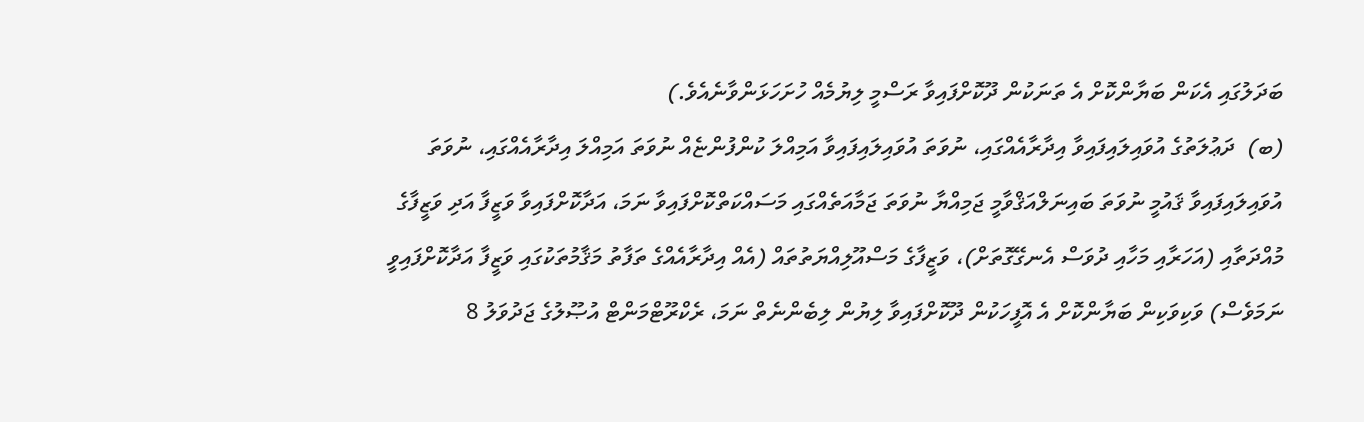ބަދަލުގައި އެކަން ބަޔާންކޮށް އެ ތަނަކުން ދޫކޮށްފައިވާ ރަސްމީ ލިޔުމެއް ހުށަހަޅަންވާނެއެވެ.)
(ބ)  ދަޢުލަތުގެ އުވައިލައިފައިވާ އިދާރާއެއްގައި، ނުވަތަ އުވައިލައިފައިވާ އަމިއްލަ ކުންފުންޏެއް ނުވަތަ އަމިއްލަ އިދާރާއެއްގައި، ނުވަތަ އުވައިލައިފައިވާ ޤައުމީ ނުވަތަ ބައިނަލްއަޤްވާމީ ޖަމިއްޔާ ނުވަތަ ޖަމާއަތެއްގައި މަސައްކަތްކޮށްފައިވާ ނަމަ، އަދާކޮށްފައިވާ ވަޒީފާ އަދި ވަޒީފާގެ މުއްދަތާއި (އަހަރާއި މަހާއި ދުވަސް އެނގޭގޮތަށް)، ވަޒީފާގެ މަސްއޫލިއްޔަތުތައް (އެއް އިދާރާއެއްގެ ތަފާތު މަޤާމުތަކުގައި ވަޒީފާ އަދާކޮށްފައިވީ ނަމަވެސް) ވަކިވަކިން ބަޔާންކޮށް އެ އޮފީހަކުން ދޫކޮށްފައިވާ ލިޔުން ލިބެންނެތް ނަމަ، ރެކްރޫޓްމަންޓް އުޞޫލުގެ ޖަދުވަލު 8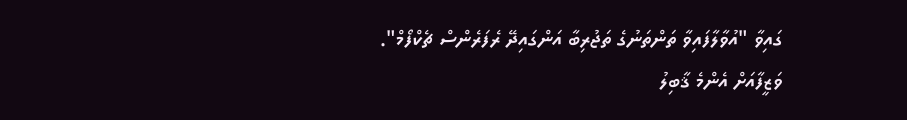ގައިވާ "އުވާލާފައިވާ ތަންތަނުގެ ތަޖުރިބާ އަންގައިދޭ ރެފަރެންސް ޗެކްފޯމް".
ވަޒީފާއަށް އެންމެ ޤާބިލު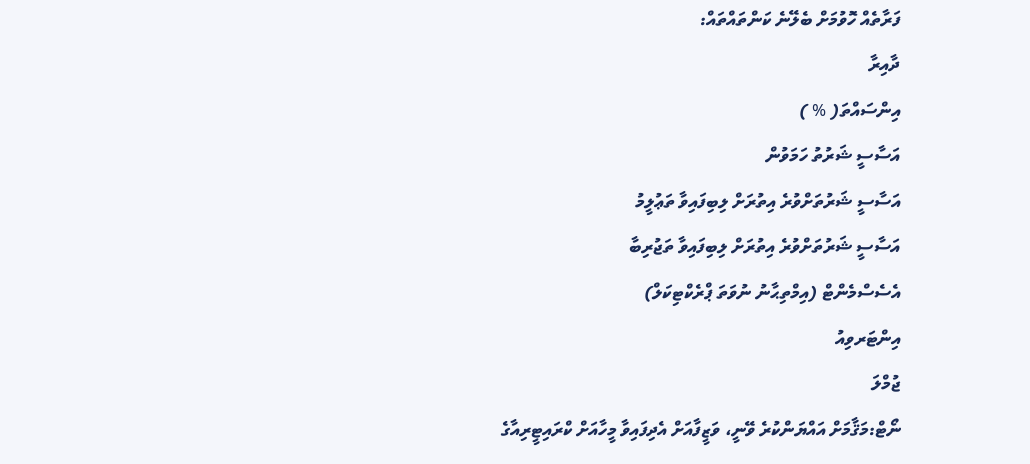ފަރާތެއް ހޮވުމަށް ބެލޭނެ ކަންތައްތައް:
ދާއިރާ
އިންސައްތަ( % )
އަސާސީ ޝަރުތު ހަމަވުން
އަސާސީ ޝަރުތަށްވުރެ އިތުރަށް ލިބިފައިވާ ތަޢުލީމު
އަސާސީ ޝަރުތަށްވުރެ އިތުރަށް ލިބިފައިވާ ތަޖުރިބާ
އެސެސްމެންޓް (އިމްތިޙާނު ނުވަތަ ޕްރެކްޓިކަލް)
އިންޓަރވިއު
ޖުމްލަ
ނޯޓް:މަޤާމަށް އައްޔަންކުރެ ވޭނީ، ވަޒީފާއަށް އެދިފައިވާ މީހާއަށް ކްރައިޓީރިއާގެ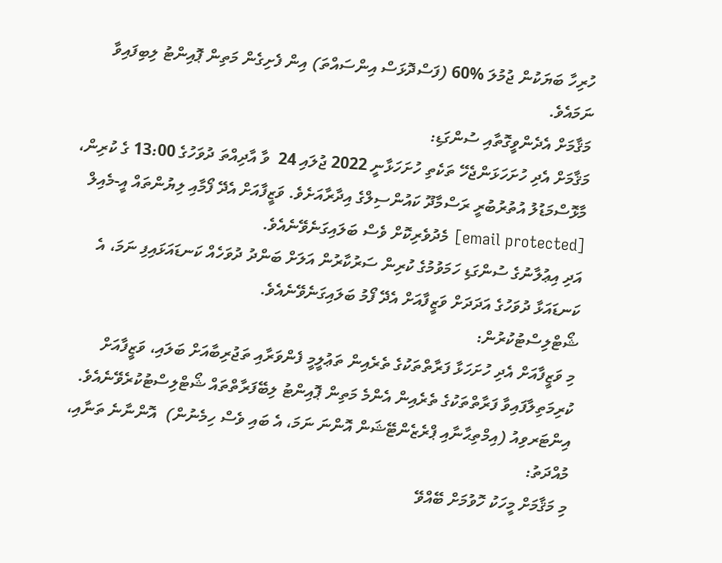ހުރިހާ ބަޔަކުން ޖުމުލަ %60 (ފަސްދޮޅަސް އިންސައްތަ) އިން ފެށިގެން މަތިން ޕޮއިންޓު ލިބިފައިވާ ނަމައެވެ.
މަޤާމަށް އެދެންވީގޮތާއި ސުންގަޑި:
މަޤާމަށް އެދި ހުށަހަޅަންޖެހޭ ތަކެތި ހުށަހަޅާނީ 2022 ޖުލައި 24  ވާ އާދިއްތަ ދުވަހުގެ 13:00 ގެ ކުރިން، މާޅޮސްމަޑުލު އުތުރުބުރީ ރަސްމާދޫ ކައުންސިލްގެ އިދާރާއަށެވެ. ވަޒީފާއަށް އެދޭ ފޯމާއި ލިޔުންތައް އީ-މެއިލް [email protected] މެދުވެރިކޮށް ވެސް ބަލައިގަނެވޭނެއެވެ.
އަދި އިޢުލާނުގެ ސުންގަޑި ހަމަވުމުގެ ކުރިން ސަރުކާރުން އަލަށް ބަންދު ދުވަހެއް ކަނޑައަޅައިފި ނަމަ، އެ ކަނޑައަޅާ ދުވަހުގެ އަދަދަށް ވަޒީފާއަށް އެދޭ ފޯމު ބަލައިގަނެވޭނެއެވެ.
ޝޯޓްލިސްޓުކުރުން:
މި ވަޒީފާއަށް އެދި ހުށަހަޅާ ފަރާތްތަކުގެ ތެރެއިން ތަޢުލީމީ ފެންވަރާއި ތަޖުރިބާއަށް ބަލައި، ވަޒީފާއަށް ކުރިމަތިލާފައިވާ ފަރާތްތަކުގެ ތެރެއިން އެންމެ މަތިން ޕޮއިންޓު ލިބޭފަރާތްތައް ޝޯޓްލިސްޓުކުރެވޭނެއެވެ.
އިންޓަރވިއު (އިމްތިޙާނާއި ޕްރެޒެންޓޭޝަން އޮންނަ ނަމަ، އެ ބައި ވެސް ހިމެނުން)  އޮންނާނެ ތަނާއި، މުއްދަތު:
މި މަޤާމަށް މީހަކު ހޮވުމަށް ބޭއްވޭ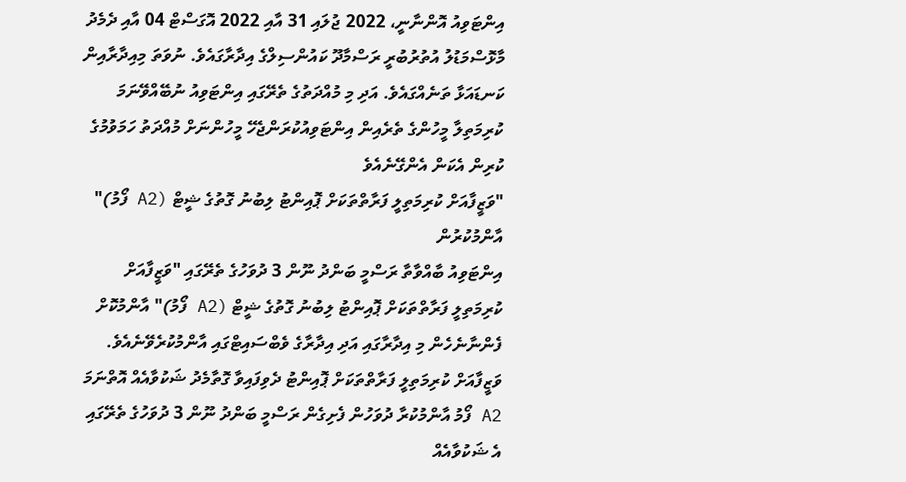އިންޓަވިއު އޮންނާނީ، 2022 ޖުލައި 31 އާއި 2022 އޮގަސްޓް 04 އާއި ދެމެދު މާޅޮސްމަޑުލު އުތުރުބުރީ ރަސްމާދޫ ކައުންސިލްގެ އިދާރާގައެވެ. ނުވަތަ މިއިދާރާއިން ކަނޑައަޅާ ތަނެއްގައެވެ. އަދި މި މުއްދަތުގެ ތެރޭގައި އިންޓަވިއު ނުބޭއްވޭނަމަ ކުރިމަތިލާ މީހުންގެ ތެރެއިން އިންޓަވިއުކުރަންޖެހޭ މީހުންނަށް މުއްދަތު ހަމަވުމުގެ ކުރިން އެކަން އެންގޭނެއެވެ
"ވަޒީފާއަށް ކުރިމަތިލީ ފަރާތްތަކަށް ޕޮއިންޓު ލިބުނު ގޮތުގެ ޝީޓް (A2 ފޯމު)" އާންމުކުރުން
އިންޓަވިއު ބާއްވާތާ ރަސްމީ ބަންދު ނޫން 3 ދުވަހުގެ ތެރޭގައި "ވަޒީފާއަށް ކުރިމަތިލީ ފަރާތްތަކަށް ޕޮއިންޓު ލިބުނު ގޮތުގެ ޝީޓް (A2 ފޯމު)" އާންމުކޮށް ފެންނާނެހެން މި އިދާރާގައި އަދި އިދާރާގެ ވެބްސައިޓްގައި އާންމުކުރެވޭނެއެވެ. ވަޒީފާއަށް ކުރިމަތިލީ ފަރާތްތަކަށް ޕޮއިންޓު ދެވިފައިވާ ގޮތާމެދު ޝަކުވާއެއް އޮތްނަމަ A2 ފޯމު އާންމުކުރާ ދުވަހުން ފެށިގެން ރަސްމީ ބަންދު ނޫން 3 ދުވަހުގެ ތެރޭގައި އެ ޝަކުވާއެއް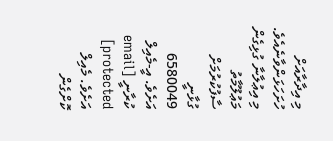މި އިދާރާއަށް ހުށަހަޅަންވާނެއެވެ.
މި އިޢުލާނާ ގުޅިގެން މަޢުލޫމާތު ސާފުކުރުމަށް ގުޅާނީ 6580049 އަށެވެ. އީ-މެއިލް ކުރާނީ [email protected] އަށެވެ. މެއިލް ކޮށްގެން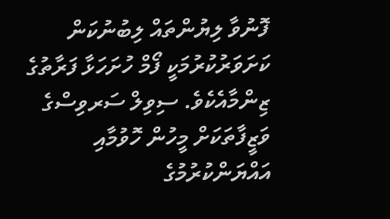ފޮނުވާ ލިޔުންތައް ލިބުނުކަން ކަށަވަރުކުރުމަކީ ފޯމް ހުށަހަޅާ ފަރާތުގެ ޒިންމާއެކެވެ. ސިވިލް ސަރވިސްގެ ވަޒީފާތަކަށް މީހުން ހޮވުމާއި އައްޔަންކުރުމުގެ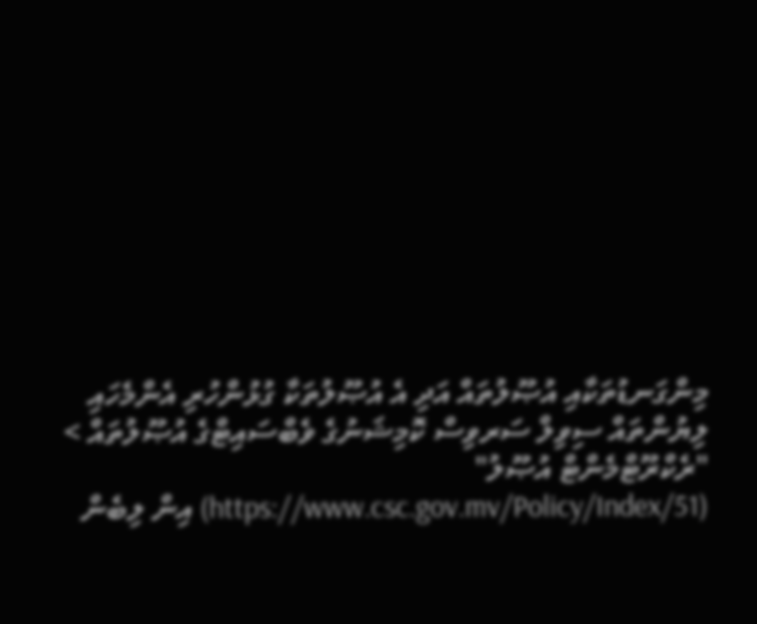މިންގަނޑުތަކާއި އުޞޫލުތައް އަދި އެ އުޞޫލުތަކާ ގުޅުންހުރި އެންމެހައި ލިޔުންތައް ސިވިލް ސަރވިސް ކޮމިޝަނުގެ ވެބްސައިޓްގެ އުޞޫލުތައް > "ރެކްރޫޓްމެންޓް އުޞޫލު" (https://www.csc.gov.mv/Policy/Index/51) އިން ލިބެން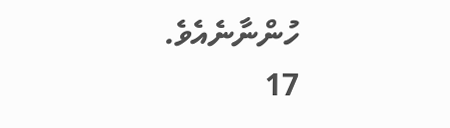ހުންނާނެއެވެ.
17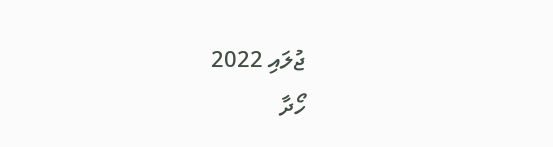ޖުލައި 2022
ހޯދާ